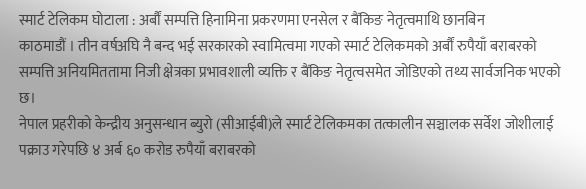स्मार्ट टेलिकम घोटाला : अर्बौं सम्पत्ति हिनामिना प्रकरणमा एनसेल र बैंकिङ नेतृत्वमाथि छानबिन
काठमाडौं । तीन वर्षअघि नै बन्द भई सरकारको स्वामित्वमा गएको स्मार्ट टेलिकमको अर्बौं रुपैयाँ बराबरको सम्पत्ति अनियमिततामा निजी क्षेत्रका प्रभावशाली व्यक्ति र बैंकिङ नेतृत्वसमेत जोडिएको तथ्य सार्वजनिक भएको छ।
नेपाल प्रहरीको केन्द्रीय अनुसन्धान ब्युरो (सीआईबी)ले स्मार्ट टेलिकमका तत्कालीन सञ्चालक सर्वेश जोशीलाई पक्राउ गरेपछि ४ अर्ब ६० करोड रुपैयाँ बराबरको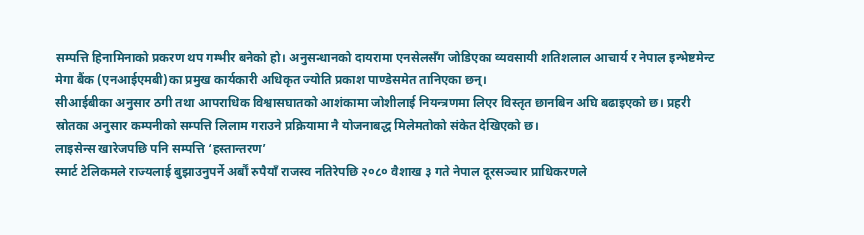सम्पत्ति हिनामिनाको प्रकरण थप गम्भीर बनेको हो। अनुसन्धानको दायरामा एनसेलसँग जोडिएका व्यवसायी शतिशलाल आचार्य र नेपाल इन्भेष्टमेन्ट मेगा बैंक (एनआईएमबी)का प्रमुख कार्यकारी अधिकृत ज्योति प्रकाश पाण्डेसमेत तानिएका छन्।
सीआईबीका अनुसार ठगी तथा आपराधिक विश्वासघातको आशंकामा जोशीलाई नियन्त्रणमा लिएर विस्तृत छानबिन अघि बढाइएको छ। प्रहरी स्रोतका अनुसार कम्पनीको सम्पत्ति लिलाम गराउने प्रक्रियामा नै योजनाबद्ध मिलेमतोको संकेत देखिएको छ।
लाइसेन्स खारेजपछि पनि सम्पत्ति ‘हस्तान्तरण’
स्मार्ट टेलिकमले राज्यलाई बुझाउनुपर्ने अर्बौं रुपैयाँ राजस्व नतिरेपछि २०८० वैशाख ३ गते नेपाल दूरसञ्चार प्राधिकरणले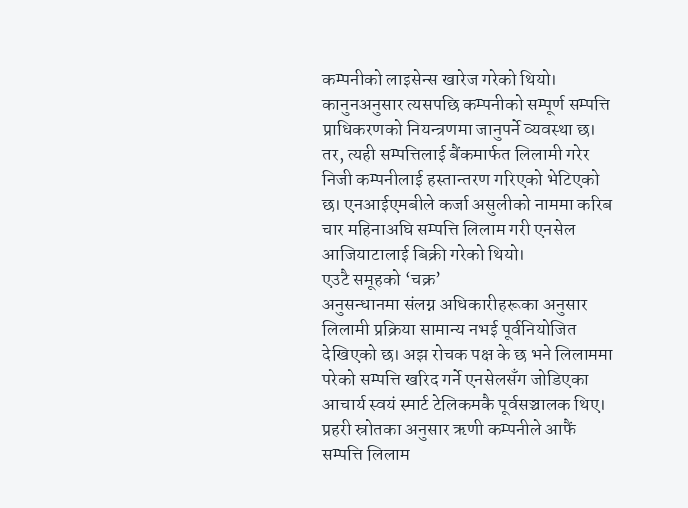कम्पनीको लाइसेन्स खारेज गरेको थियो। कानुनअनुसार त्यसपछि कम्पनीको सम्पूर्ण सम्पत्ति प्राधिकरणको नियन्त्रणमा जानुपर्ने व्यवस्था छ।
तर, त्यही सम्पत्तिलाई बैंकमार्फत लिलामी गरेर निजी कम्पनीलाई हस्तान्तरण गरिएको भेटिएको छ। एनआईएमबीले कर्जा असुलीको नाममा करिब चार महिनाअघि सम्पत्ति लिलाम गरी एनसेल आजियाटालाई बिक्री गरेको थियो।
एउटै समूहको ‘चक्र’
अनुसन्धानमा संलग्न अधिकारीहरूका अनुसार लिलामी प्रक्रिया सामान्य नभई पूर्वनियोजित देखिएको छ। अझ रोचक पक्ष के छ भने लिलाममा परेको सम्पत्ति खरिद गर्ने एनसेलसँग जोडिएका आचार्य स्वयं स्मार्ट टेलिकमकै पूर्वसञ्चालक थिए।
प्रहरी स्रोतका अनुसार ऋणी कम्पनीले आफैं सम्पत्ति लिलाम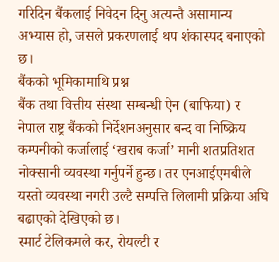गरिदिन बैंकलाई निवेदन दिनु अत्यन्तै असामान्य अभ्यास हो, जसले प्रकरणलाई थप शंकास्पद बनाएको छ।
बैंकको भूमिकामाथि प्रश्न
बैंक तथा वित्तीय संस्था सम्बन्धी ऐन (बाफिया) र नेपाल राष्ट्र बैंकको निर्देशनअनुसार बन्द वा निष्क्रिय कम्पनीको कर्जालाई ‘खराब कर्जा’ मानी शतप्रतिशत नोक्सानी व्यवस्था गर्नुपर्ने हुन्छ। तर एनआईएमबीले यस्तो व्यवस्था नगरी उल्टै सम्पत्ति लिलामी प्रक्रिया अघि बढाएको देखिएको छ।
स्मार्ट टेलिकमले कर, रोयल्टी र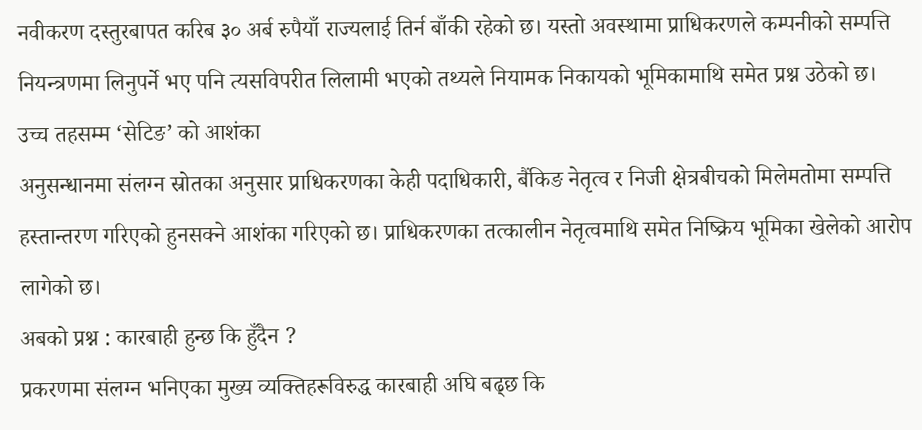नवीकरण दस्तुरबापत करिब ३० अर्ब रुपैयाँ राज्यलाई तिर्न बाँकी रहेको छ। यस्तो अवस्थामा प्राधिकरणले कम्पनीको सम्पत्ति नियन्त्रणमा लिनुपर्ने भए पनि त्यसविपरीत लिलामी भएको तथ्यले नियामक निकायको भूमिकामाथि समेत प्रश्न उठेको छ।
उच्च तहसम्म ‘सेटिङ’ को आशंका
अनुसन्धानमा संलग्न स्रोतका अनुसार प्राधिकरणका केही पदाधिकारी, बैंकिङ नेतृत्व र निजी क्षेत्रबीचको मिलेमतोमा सम्पत्ति हस्तान्तरण गरिएको हुनसक्ने आशंका गरिएको छ। प्राधिकरणका तत्कालीन नेतृत्वमाथि समेत निष्क्रिय भूमिका खेलेको आरोप लागेको छ।
अबको प्रश्न : कारबाही हुन्छ कि हुँदैन ?
प्रकरणमा संलग्न भनिएका मुख्य व्यक्तिहरूविरुद्ध कारबाही अघि बढ्छ कि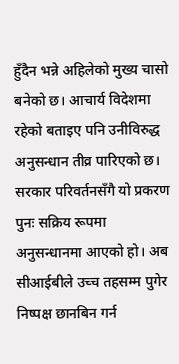हुँदैन भन्ने अहिलेको मुख्य चासो बनेको छ। आचार्य विदेशमा रहेको बताइए पनि उनीविरुद्ध अनुसन्धान तीव्र पारिएको छ।
सरकार परिवर्तनसँगै यो प्रकरण पुनः सक्रिय रूपमा अनुसन्धानमा आएको हो। अब सीआईबीले उच्च तहसम्म पुगेर निष्पक्ष छानबिन गर्न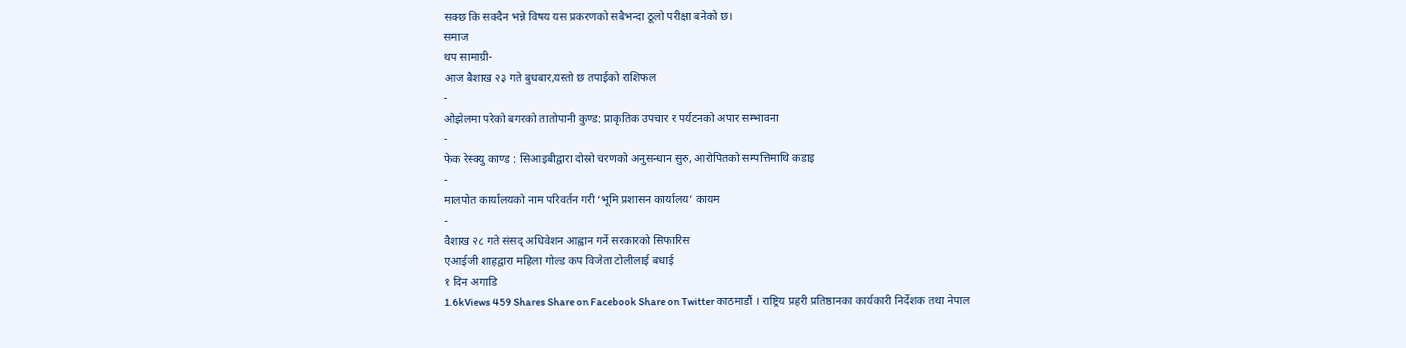सक्छ कि सक्दैन भन्ने विषय यस प्रकरणको सबैभन्दा ठूलो परीक्षा बनेको छ।
समाज
थप सामाग्री-
आज बैशाख २३ गते बुधबार,यस्तो छ तपाईको राशिफल
-
ओझेलमा परेको बगरको तातोपानी कुण्ड: प्राकृतिक उपचार र पर्यटनको अपार सम्भावना
-
फेक रेस्क्यु काण्ड : सिआइबीद्वारा दोस्रो चरणको अनुसन्धान सुरु, आरोपितको सम्पत्तिमाथि कडाइ
-
मालपोत कार्यालयको नाम परिवर्तन गरी ‘भूमि प्रशासन कार्यालय’ कायम
-
वैशाख २८ गते संसद् अधिवेशन आह्वान गर्ने सरकारको सिफारिस
एआईजी शाहद्वारा महिला गोल्ड कप विजेता टोलीलाई बधाई
१ दिन अगाडि
1.6kViews 459 Shares Share on Facebook Share on Twitter काठमाडौं । राष्ट्रिय प्रहरी प्रतिष्ठानका कार्यकारी निर्देशक तथा नेपाल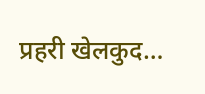प्रहरी खेलकुद…